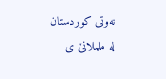نه‌وتی‌ كوردستان له‌ ململانێ‌ ی‌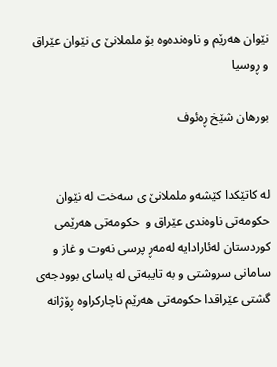نێوان هه‌رێم و ناوه‌نده‌وه‌ بۆ ململانێ‌ ی‌ نێوان عێراق و ڕوسیا

بورهان شێخ ڕەئوف


له‌ كاتێكدا كێشه‌و ململانێ‌ ی‌ سه‌خت له‌ نێوان حكومه‌تی‌ ناوه‌ندی‌ عێراق و  حكومه‌تی‌ هه‌رێمی‌ كوردستان له‌ئارادایه‌ له‌مه‌ڕ پرسی‌ نه‌وت و غاز و سامانی‌ سروشتی‌ و به‌ تایبه‌تی‌ له‌ یاسای‌ بوودجه‌ی‌ گشتی‌ عێراقدا حكومه‌تی‌ هه‌رێم ناچاركراوه‌ ڕۆژانه‌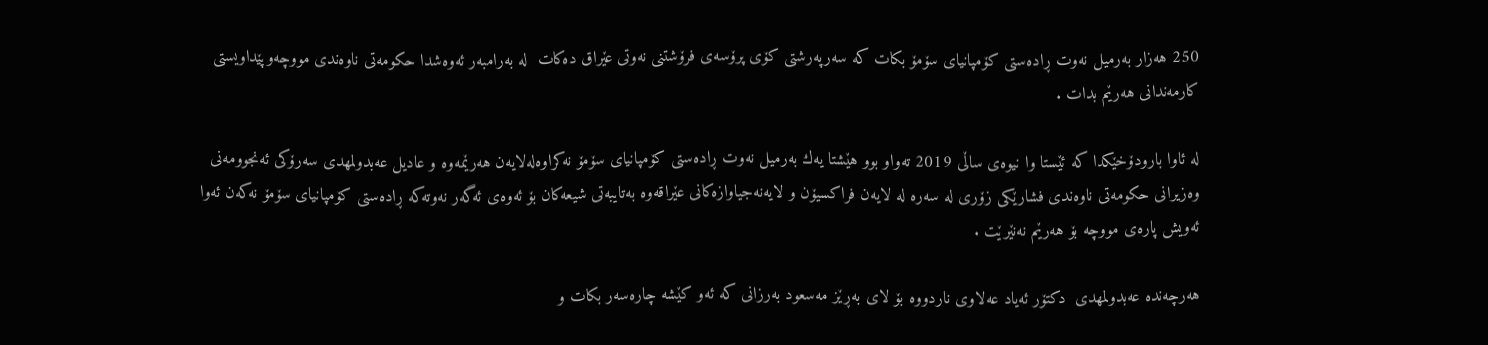250 هه‌زار به‌رمیل نه‌وت ڕاده‌ستی‌ كۆمپانیای‌ سۆمۆ بكات كه‌ سه‌رپه‌رشتی‌ كۆی‌ پرۆسه‌ی‌ فرۆشتنی‌ نه‌وتی‌ عێراق ده‌كات  له‌ به‌رامبه‌ر ئه‌وه‌شدا حكومه‌تی‌ ناوه‌ندی‌ مووچه‌وپێداویستی‌ كارمه‌ندانی‌ هه‌رێم بدات .

له‌ ئاوا بارودۆخێكدا كه‌ ئێستا وا نیوه‌ی‌ ساڵی‌ 2019 ته‌واو بوو هێشتا یه‌ك به‌رمیل نه‌وت ڕاده‌ستی‌ كۆمپانیای‌ سۆمۆ نه‌كراوه‌له‌لایه‌ن هه‌رێمه‌وه‌ و عادیل عه‌بدولمهدی‌ سه‌رۆكی‌ ئه‌نجوومه‌نی‌ وه‌زیرانی‌ حكومه‌تی‌ ناوه‌ندی‌ فشارێكی‌ زۆری‌ له‌ سه‌ره‌ له‌ لایه‌ن فراكسیۆن و لایه‌نه‌جیاوازه‌كانی‌ عێراقه‌وه‌ به‌تایبه‌تی‌ شیعه‌كان بۆ ئه‌وه‌ی‌ ئه‌گه‌ر نه‌وته‌كه‌ ڕاده‌ستی‌ كۆمپانیای‌ سۆمۆ نه‌كه‌ن ئه‌وا ئه‌ویش پاره‌ی‌ مووچه‌ بۆ هه‌رێم نه‌نێرێت .

هه‌رچه‌نده‌ عه‌بدولمهدی‌  دكتۆر ئه‌یاد عه‌لاوی‌ ناردووه‌ بۆ لای‌ به‌ڕێز مه‌سعود به‌رزانی‌ كه‌ ئه‌و كێشه‌ چاره‌سه‌ر بكات و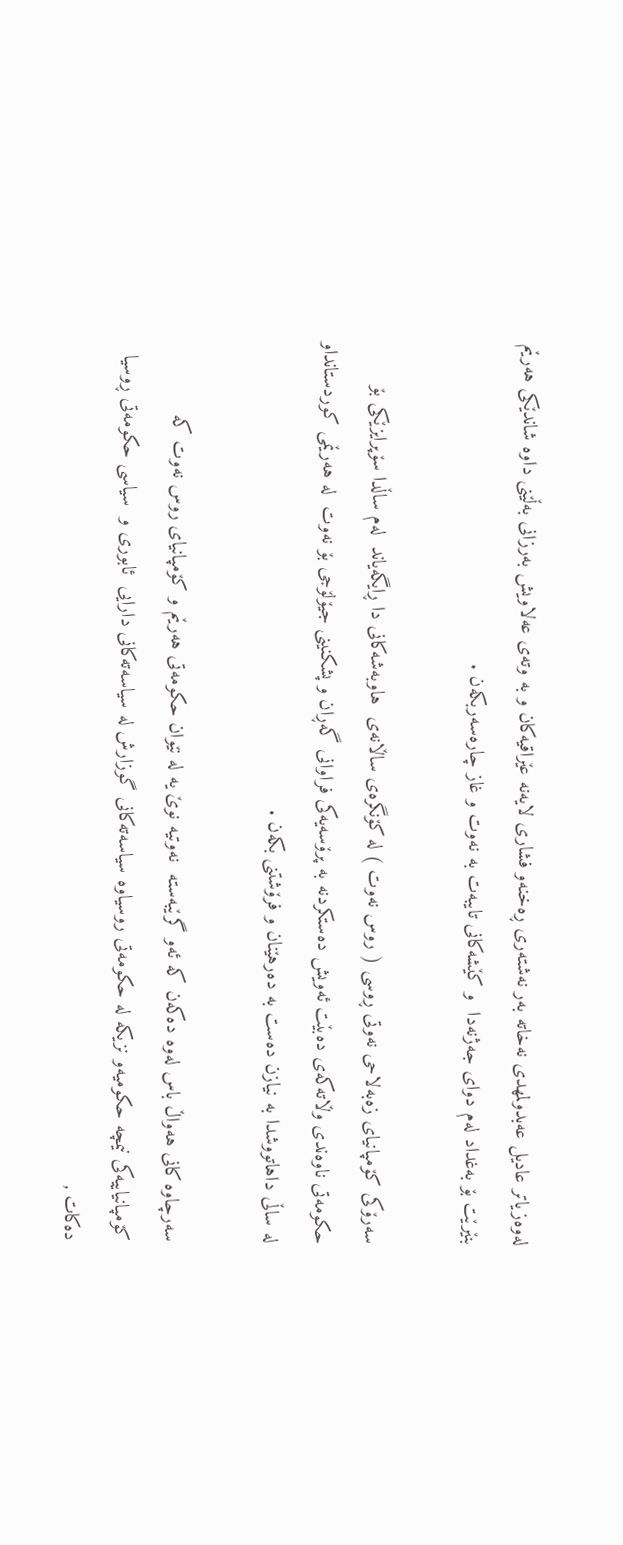له‌وه‌زیاتر عادیل عه‌بدولمهدی‌ نه‌خاته‌ به‌ر نه‌شته‌ری‌ ڕه‌خنه‌و فشاری‌ لایه‌نه‌ عێراقیه‌كان و به‌ وته‌ی‌ عه‌لاویش به‌رزانی‌ به‌ڵێنی‌ داوه‌ شاندێكی‌ هه‌رێم بنێرێت بۆ به‌غداد له‌م دوای‌ جه‌ژنه‌دا  و كێشه‌كانی‌ تایبه‌ت به‌ نه‌وت و غاز چاره‌سه‌ربكه‌ن .

سه‌رۆكی‌ كۆمپانیای‌ زه‌به‌لاحی‌ نه‌وتی‌ ڕوسی‌ ( روس نه‌وت ) له‌ كۆنگره‌ی‌ ساڵانه‌ی‌  هاوبه‌شه‌كانی‌ دا ڕایگه‌یاند  له‌م ساڵدا سۆپرایزێكی‌ بۆ حكومه‌تی‌ ناوه‌ندی‌ وڵاته‌كه‌ی‌ ده‌بێت ئه‌ویش ده‌ستكردنه‌ به‌ پرۆسه‌یه‌كی‌ فراوانی‌ گه‌ڕان و پشكنینی‌ جیۆلۆجی‌ بۆ نه‌وت  له‌ هه‌رێمی‌ كوردستانداو له‌ ساڵی‌ داهاتووشدا به‌ نیازن ده‌ست به‌ ده‌رهێنان و فرۆشتنی‌ بكه‌ن .

سه‌رچاوه‌ كانی‌ هه‌واڵ باس له‌وه‌ ده‌كه‌ن كه‌ ئه‌و گرێبه‌سته‌  نه‌وتیه‌ نوێ‌ یه‌ له‌ نێوان حكومه‌تی‌ هه‌رێم و كۆمپانیای‌ روس نه‌وت كه‌ كۆمپانیاییه‌كی‌ نیمچه‌ حكومیه‌و نزیكه‌ له‌ حكومه‌تی‌ روسیاوه‌ سیاسه‌ته‌كانی‌ گوزارش له‌ سیاسه‌ته‌كانی‌ دارایی‌  ئابوری‌ و  سیاسی‌ حكومه‌تی‌ ڕوسیا ده‌كات ,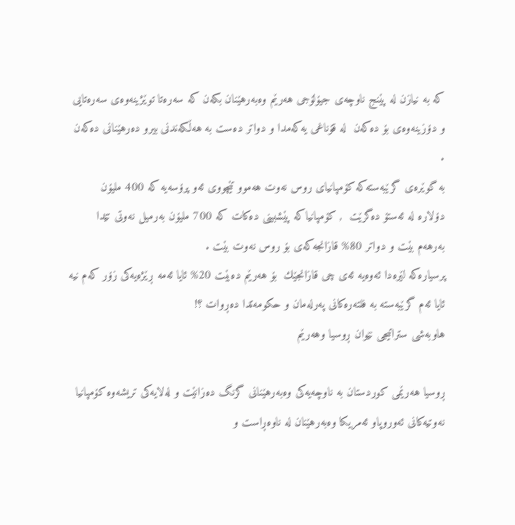كه‌ به‌ نیازن له‌ پێنج ناوچه‌ی‌ جیۆلۆجی‌ هه‌رێم وه‌به‌رهێنان بكه‌ن كه‌ سه‌ره‌تا توێژینه‌وه‌ی‌ سه‌ره‌تایی‌ و دۆزینه‌وه‌ی‌ بۆ ده‌كه‌ن  له‌ قۆناغی‌ یه‌كه‌مدا و دواتر ده‌ست به‌ هه‌ڵكه‌ندنی‌ بیرو ده‌رهێنانی‌ ده‌كه‌ن .
به‌ گوێره‌ی‌ گرێبه‌سته‌كه‌ كۆمپانیای‌ روس نه‌وت هه‌موو تێچووی‌ ئه‌و پرۆسه‌یه‌ كه‌ 400 ملیۆن دۆلاره‌ له‌ ئه‌ستۆ ده‌گرێت  , كۆمپانیاكه‌ پێشبینی‌ ده‌كات كه‌ 700 ملیۆن به‌رمیل نه‌وتی‌ تێدا به‌رهه‌م بێت و دواتر 80% قازانجه‌كه‌ی‌ بۆ روس نه‌وت بێت .
پرسیاره‌كه‌ لێره‌دا ئه‌وه‌یه‌ ئه‌ی‌ چی‌ قازانجێك  بۆ هه‌رێم ده‌بێت 20% ئایا ئه‌مه‌ ڕێژه‌یه‌كی‌ زۆر كه‌م نیه‌ ئایا ئه‌م گرێبه‌سته‌ به‌ فلته‌ره‌كانی‌ په‌رله‌مان و حكومه‌تدا ده‌ڕوات ؟!
هاوبه‌شی‌ ستراتیجی‌ نێوان ڕوسیا وهه‌رێم

ڕوسیا هه‌رێمی‌ كوردستان به‌ ناوچه‌یه‌كی‌ وه‌به‌رهێنانی‌ گرنگ ده‌زانێت و له‌لایه‌كی‌ تریشه‌وه‌ كۆمپانیا نه‌وتیه‌كانی‌ ئه‌وروپاو ئه‌مریكا وه‌به‌رهێنان له‌ ناوه‌ڕاست و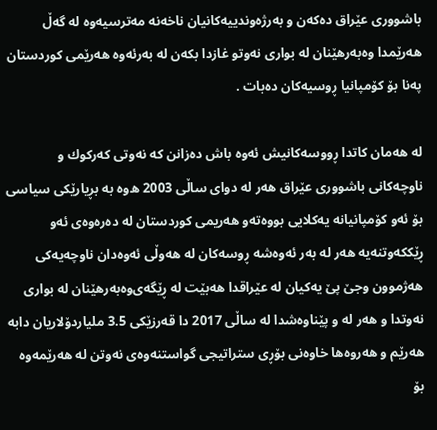باشووری‌ عێراق ده‌كه‌ن و به‌رژه‌وندییه‌كانیان ناخه‌نه‌ مه‌ترسیه‌وه‌ له‌ گه‌ڵ هه‌رێمدا وه‌به‌رهێنان له‌ بواری‌ نه‌وتو غازدا بكه‌ن له‌ به‌رئه‌وه‌ هه‌رێمی‌ كوردستان په‌نا بۆ كۆمپانیا ڕوسیه‌كان ده‌بات .

له‌ هه‌مان كاتدا ڕووسه‌كانیش ئه‌وه‌ باش ده‌زانن كه‌ نه‌وتی‌ كه‌ركوك و  ناوچه‌كانی‌ باشووری‌ عێراق هه‌ر له‌ دوای‌ ساڵی‌ 2003 ه‌وه‌ به‌ بڕیارێكی‌ سیاسی‌ بۆ ئه‌و كۆمپانیانه‌ یه‌كلایی‌ بووه‌ته‌و هه‌ریمی‌ كوردستان له‌ ده‌ره‌وه‌ی‌ ئه‌و ڕێككه‌وتنه‌یه‌ هه‌ر له‌ به‌ر ئه‌وه‌شه‌ ڕوسه‌كان له‌ هه‌وڵی‌ ئه‌وه‌دان ناوچه‌یه‌كی‌ هه‌ژموون وجێ‌ پێ‌ یه‌كیان له‌ عێراقدا هه‌بێت له‌ ڕێگه‌ی‌وه‌به‌رهێنان له‌ بواری‌ نه‌وتدا و هه‌ر له‌ و پێناوه‌شدا له‌ ساڵی‌ 2017 دا قه‌رزێكی‌ 3.5 ملیاردۆلاریان دابه‌ هه‌رێم و هه‌روه‌ها خاوه‌نی‌ بۆڕی‌ ستراتیجی‌ گواستنه‌وه‌ی‌ نه‌وتن له‌ هه‌رێمه‌وه‌ بۆ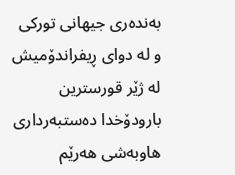به‌نده‌ری‌ جیهانی‌ توركی‌ و له‌ دوای‌ ڕیفراندۆمیش له‌ ژێر قورسترین بارودۆخدا ده‌ستبه‌رداری‌ هاوبه‌شی‌ هه‌رێم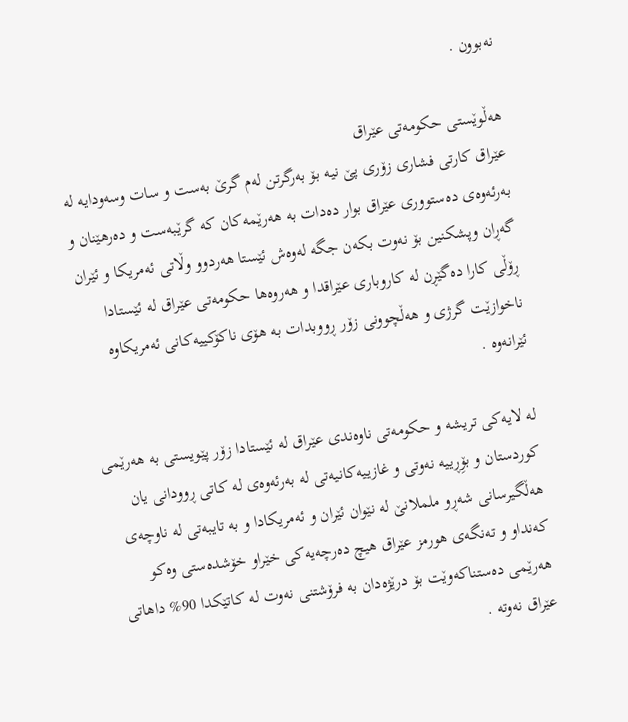نه‌بوون .

هه‌ڵوێستی‌ حكومه‌تی‌ عێراق
عێراق كارتی‌ فشاری‌ زۆری‌ پێ‌ نیه‌ بۆ به‌رگرتن له‌م گرێ به‌ست و سات وسه‌ودایه‌ له‌ به‌رئه‌وه‌ی‌ ده‌ستووری‌ عێراق بوار ده‌دات به‌ هه‌رێمه‌كان كه‌ گرێبه‌ست و ده‌رهێنان و گه‌ڕان وپشكنین بۆ نه‌وت بكه‌ن جگه‌ له‌وه‌ش ئێستا هه‌ردوو وڵاتی‌ ئه‌مریكا و ئێران  ڕۆڵی‌ كارا ده‌گێڕن له‌ كاروباری‌ عێراقدا و هه‌روه‌ها حكومه‌تی‌ عێراق له‌ ئێستادا ناخوازێت گرژی‌ و هه‌ڵچوونی‌ زۆر ڕووبدات به‌ هۆی‌ ناكۆكییه‌كانی‌ ئه‌مریكاوه‌ ئێرانه‌وه‌ .

له‌ لایه‌كی‌ تریشه‌ و حكومه‌تی‌ ناوه‌ندی‌ عێراق له‌ ئێستادا زۆر پێویستی‌ به‌ هه‌رێمی‌ كوردستان و بۆِڕییه‌ نه‌وتی‌ و غازییه‌كانیه‌تی‌ له‌ به‌رئه‌وه‌ی‌ له‌ كاتی‌ ڕوودانی‌ یان هه‌ڵگیرسانی‌ شه‌ڕو ململانێ‌ له‌ نێوان ئێران و ئه‌مریكادا و به‌ تایبه‌تی‌ له‌ ناوچه‌ی‌ كه‌نداو و ته‌نگه‌ی‌ هورمز عێراق هیچ ده‌رچه‌یه‌كی‌ خێراو خۆشده‌ستی‌ وه‌كو هه‌رێمی‌ ده‌ستناكه‌وێت بۆ درێژه‌دان به‌ فرۆشتنی‌ نه‌وت له‌ كاتێكدا 90% داهاتی‌ عێراق نه‌وته‌ .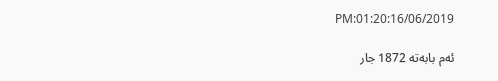PM:01:20:16/06/2019

ئه‌م بابه‌ته 1872 جار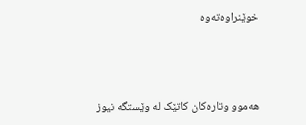خوێنراوه‌ته‌وه‌‌



هەموو وتارەکان کاتێک لە وێستگە نیوز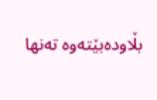بڵاودەبێتەوە تەنها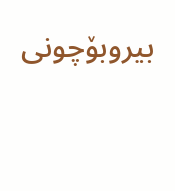بیروبۆچونی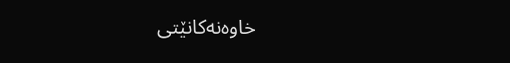خاوەنەکانێتی